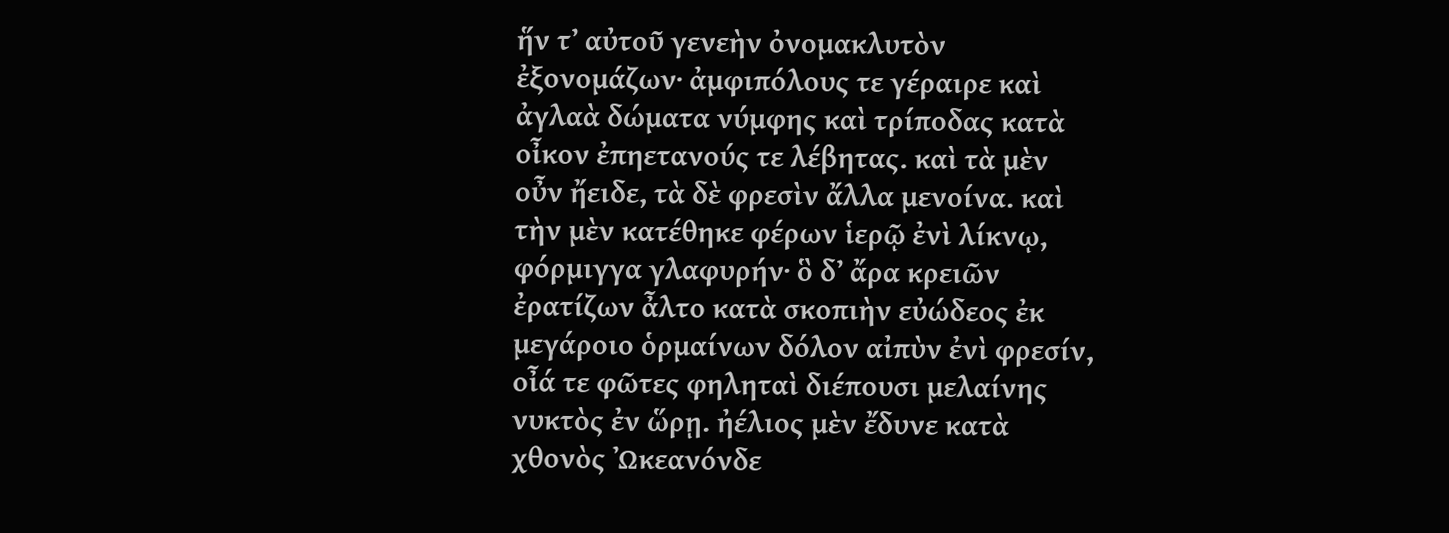ἥν τʼ αὐτοῦ γενεὴν ὀνομακλυτὸν ἐξονομάζων· ἀμφιπόλους τε γέραιρε καὶ ἀγλαὰ δώματα νύμφης καὶ τρίποδας κατὰ οἶκον ἐπηετανούς τε λέβητας. καὶ τὰ μὲν οὖν ἤειδε, τὰ δὲ φρεσὶν ἄλλα μενοίνα. καὶ τὴν μὲν κατέθηκε φέρων ἱερῷ ἐνὶ λίκνῳ, φόρμιγγα γλαφυρήν· ὃ δʼ ἄρα κρειῶν ἐρατίζων ἆλτο κατὰ σκοπιὴν εὐώδεος ἐκ μεγάροιο ὁρμαίνων δόλον αἰπὺν ἐνὶ φρεσίν, οἶά τε φῶτες φηληταὶ διέπουσι μελαίνης νυκτὸς ἐν ὥρῃ. ἠέλιος μὲν ἔδυνε κατὰ χθονὸς Ὠκεανόνδε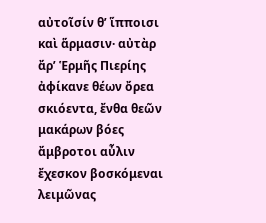αὐτοῖσίν θʼ ἵπποισι καὶ ἅρμασιν· αὐτὰρ ἄρʼ Ἑρμῆς Πιερίης ἀφίκανε θέων ὄρεα σκιόεντα, ἔνθα θεῶν μακάρων βόες ἄμβροτοι αὖλιν ἔχεσκον βοσκόμεναι λειμῶνας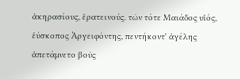ἀκηρασίους, ἐρατεινούς. τῶν τότε Μαιάδος υἱός, ἐύσκοπος Ἀργειφόντης, πεντήκοντʼ ἀγέλης ἀπετάμνετο βοῦς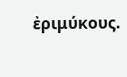ἐριμύκους.